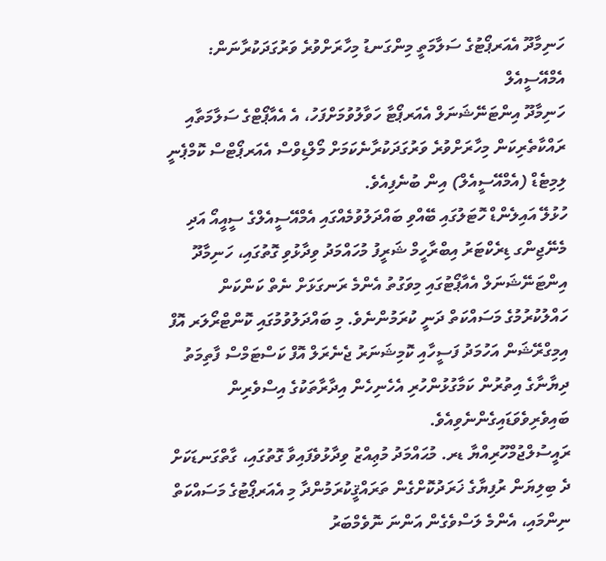ހަނިމާދޫ އެއަރޕޯޓުގެ ސަލާމަތީ މިންގަނޑު މިހާރަށްވުރެ ވަރުގަދަކުރާނަން: އެމްއޭސީއެލް
ހަނިމާދޫ އިންޓަނޭޝަނަލް އެއަރޕޯޓާ ހަވާލުވުމަށްފަހު، އެ އެއާޕޯޓްގެ ސަލާމަތާއި ރައްކާތެރިކަން މިހާރަށްވުރެ ވަރުގަދަކުރާނެކަމަށް މޯލްޑިވްސް އެއަރޕޯޓްސް ކޮމްޕެނީ ލިމިޓެޑް (އެމްއޭސީއެލް) އިން ބުނެފިއެވެ.
ހުޅުލޭ އައިލެންޑް ހޮޓަލުގައި ބޭއްވި ބައްދަލުވުމެއްގައި އެމްއޭސީއެލްގެ ސީއީއޯ އަދި މެނޭޖިންގ ޑިރެކްޓަރު އިބްރާހީމް ޝަރީފު މުހައްމަދު ވިދާޅުވި ގޮތުގައި، ހަނިމާދޫ އިންޓަނޭޝަނަލް އެއާޕޯޓުގައި މިވަގުތު އެންމެ ރަނގަޅަށް ނެތް ކަންކަން ހައްލުކުރުމުގެ މަސައްކަތް ދަނީ ކުރަމުންނެވެ. މި ބައްދަލުވުމުގައި ކޮންޓްރޯލަރ އޮފް އިމިގްރޭޝަން އަހުމަދު ފަސީހާއި ކޮމިޝަނަރު ޖެނެރަލް އޮފް ކަސްޓަމްސް ފާތިމަތު ދިޔާނާގެ އިތުރުން ކަމާގުޅުންހުރި އެހެނިހެން އިދާރާތަކުގެ އިސްވެރިން ބައިވެރިވެވަޑައިގެންނެވިއެވެ.
ރައީސުލްޖުމްހޫރިއްޔާ ޑރ. މުޙައްމަދު މުޢިއްޒު ވިދާޅުވެފައިވާ ގޮތުގައި، ގާތްގަނޑަކަށް ދެ ބިލިޔަން ރުފިޔާގެ ޚަރަދުކޮށްގެން ތަރައްޤީކުރަމުންދާ މި އެއަރޕޯޓުގެ މަސައްކަތް ނިންމައި، އެންމެ ލަސްވެގެން އަންނަ ނޮވެމްބަރު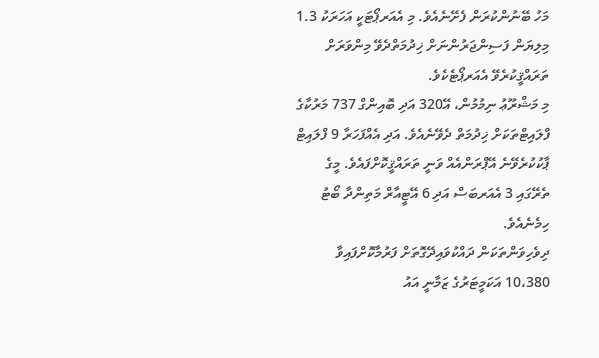މަހު ބޭނުންކުރަން ފެށޭނެއެވެ. މި އެއަރޕޯޓަކީ އަހަރަކު 1.3 މިލިޔަން ފަސިންޖަރުންނަށް ޚިދުމަތްދެވޭ މިންވަރަށް ތަރައްޤީކުރެވޭ އެއަރޕޯޓެކެވެ.
މި މަޝްރޫޢު ނިމުމުން، އޭ320 އަދި ބޮއިންގް 737 މަރުކާގެ ފްލައިޓްތަކަށް ޚިދުމަތް ދެވޭނެއެވެ. އަދި އެއްފަހަރާ 9 ފްލައިޓް ޕާކުކުރެވޭނެ އޭޕްރަންއެއް ވަނީ ތަރައްޤީކޮށްފައެވެ. މީގެ ތެރޭގައި 3 އެއަރބަސް އަދި 6 އޭޓީއާރް މަތިންދާ ބޯޓު ހިމެނެއެވެ.
ދިވެހިވަންތަކަން ދައްކުވައިދޭގޮތަށް ފަރުމާކޮށްފައިވާ 10،380 އަކަމީޓަރުގެ ޒަމާނީ އައު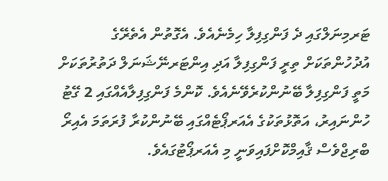ޓަރމިނަލްގައި ދެ ފަންގިފިލާ ހިމެނެއެވެ. އެގޮތުން އެތެރޭގެ އުދުހުންތަކަށް ތިރީ ފަންގިފިލާ އަދި އިންޓަރނޭޝަނަލް ދަތުރުތަކަށް މަތީ ފަންގިފިލާ ބޭނުންކުރެވޭނެއެވެ. ކޮންމެ ފަންގިފިލާއެއްގައި 2 ގޭޓު ހުންނައިރު، އަތޮޅުތަކުގެ އެއަރޕޯޓެއްގައި ބޭނުންކުރާ ފުރަތަމަ އެއިރޯ ބްރިޖްވެސް ޤާއިމްކޮށްފައިވަނީ މި އެއަރޕޯޓުގައެވެ.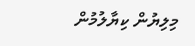މިލިޔުން ކިޔާލުމުން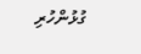ގުޅުންހުރި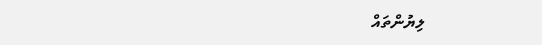ލިޔުންތައް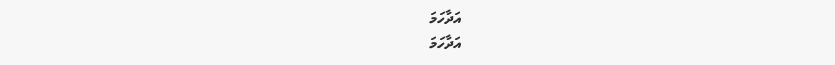އަދާހަމަ
އަދާހަމަ